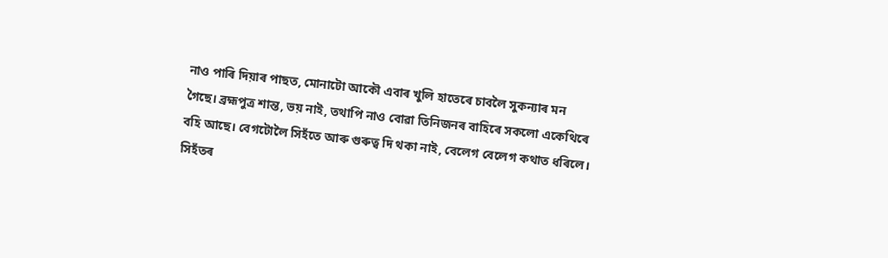নাও পাৰি দিয়াৰ পাছত, মোনাটো আকৌ এবাৰ খুলি হাতেৰে চাবলৈ সুকন্যাৰ মন
গৈছে। ব্ৰহ্মপুত্ৰ শান্ত, ভয় নাই, তথাপি নাও বোৱা তিনিজনৰ বাহিৰে সকলো একেথিৰে
বহি আছে। বেগটোলৈ সিহঁতে আৰু গুৰুত্ব দি থকা নাই, বেলেগ বেলেগ কথাত ধৰিলে।
সিহঁতৰ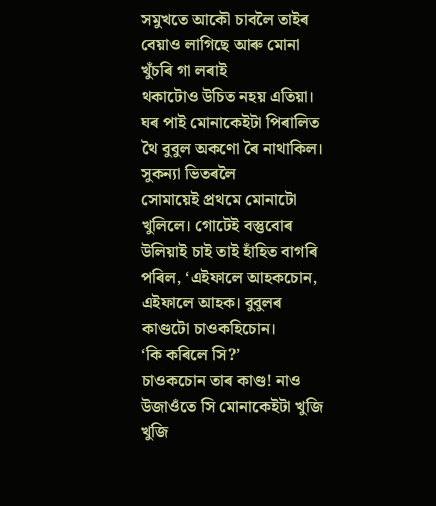সমুখতে আকৌ চাবলৈ তাইৰ বেয়াও লাগিছে আৰু মোনা খুঁচৰি গা লৰাই
থকাটোও উচিত নহয় এতিয়া।
ঘৰ পাই মোনাকেইটা পিৰালিত থৈ বুবুল অকণো ৰৈ নাথাকিল। সুকন্যা ভিতৰলৈ
সোমায়েই প্ৰথমে মোনাটো খুলিলে। গোটেই বস্তুবোৰ উলিয়াই চাই তাই হাঁহিত বাগৰি
পৰিল, ‘এইফালে আহকচোন, এইফালে আহক। বুবুলৰ কাণ্ডটো চাওকহিচোন।
‘কি কৰিলে সি?’
চাওকচোন তাৰ কাণ্ড! নাও উজাওঁতে সি মোনাকেইটা খুজি খুজি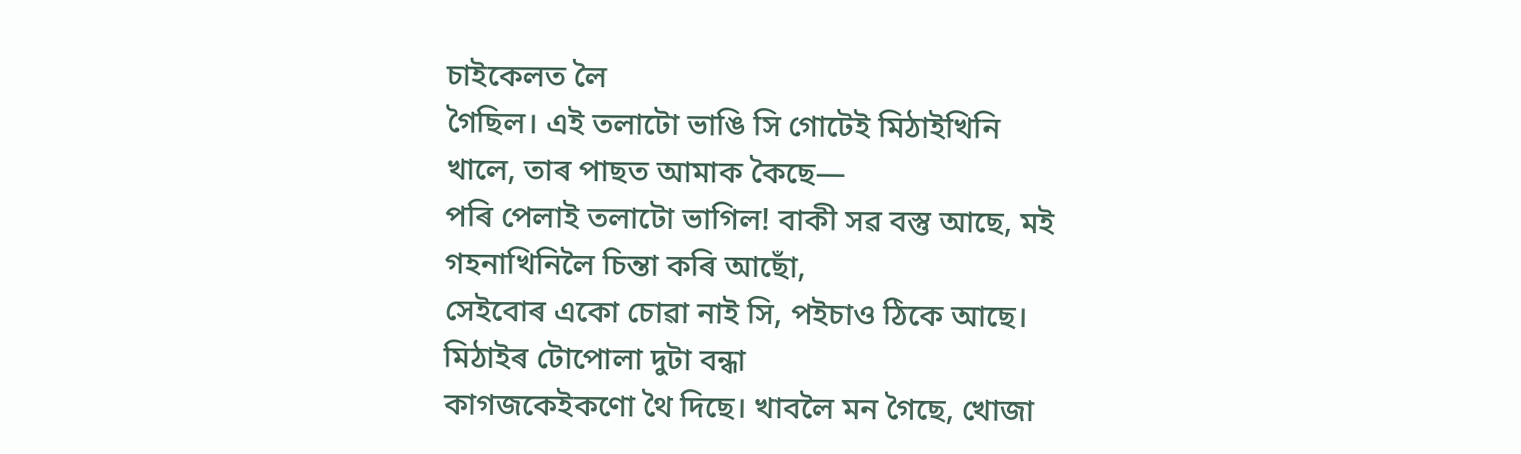চাইকেলত লৈ
গৈছিল। এই তলাটো ভাঙি সি গোটেই মিঠাইখিনি খালে, তাৰ পাছত আমাক কৈছে—
পৰি পেলাই তলাটো ভাগিল! বাকী সৱ বস্তু আছে, মই গহনাখিনিলৈ চিন্তা কৰি আছোঁ,
সেইবোৰ একো চোৱা নাই সি, পইচাও ঠিকে আছে। মিঠাইৰ টোপোলা দুটা বন্ধা
কাগজকেইকণো থৈ দিছে। খাবলৈ মন গৈছে, খোজা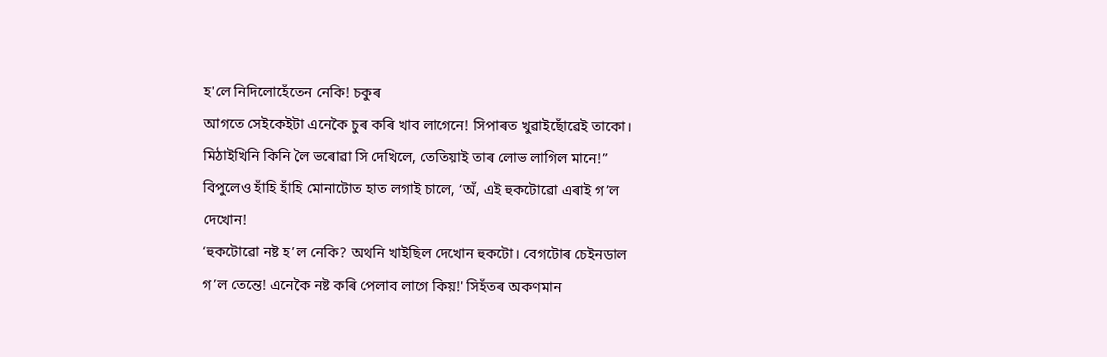হ'লে নিদিলোহেঁতেন নেকি! চকুৰ
আগতে সেইকেইটা এনেকৈ চুৰ কৰি খাব লাগেনে! সিপাৰত খুৱাইছোঁৱেই তাকো।
মিঠাইখিনি কিনি লৈ ভৰোৱা সি দেখিলে, তেতিয়াই তাৰ লোভ লাগিল মানে!”
বিপুলেও হাঁহি হাঁহি মোনাটোত হাত লগাই চালে, ‘অঁ, এই হুকটোৱো এৰাই গ’ল
দেখোন!
‘হুকটোৱো নষ্ট হ’ল নেকি? অথনি খাইছিল দেখোন হুকটো। বেগটোৰ চেইনডাল
গ’ল তেন্তে! এনেকৈ নষ্ট কৰি পেলাব লাগে কিয়!' সিহঁতৰ অকণমান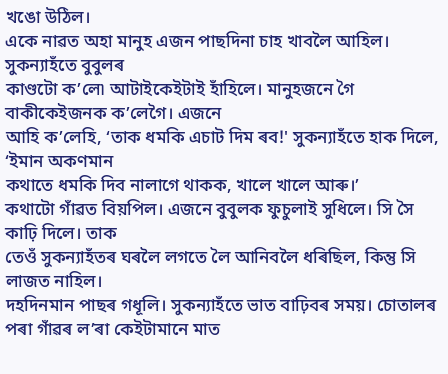খঙো উঠিল।
একে নাৱত অহা মানুহ এজন পাছদিনা চাহ খাবলৈ আহিল। সুকন্যাহঁতে বুবুলৰ
কাণ্ডটো ক’লে৷ আটাইকেইটাই হাঁহিলে। মানুহজনে গৈ বাকীকেইজনক ক’লেগৈ। এজনে
আহি ক’লেহি, ‘তাক ধমকি এচাট দিম ৰব!' সুকন্যাহঁতে হাক দিলে, ‘ইমান অকণমান
কথাতে ধমকি দিব নালাগে থাকক, খালে খালে আৰু।’
কথাটো গাঁৱত বিয়পিল। এজনে বুবুলক ফুচুলাই সুধিলে। সি সৈ কাঢ়ি দিলে। তাক
তেওঁ সুকন্যাহঁতৰ ঘৰলৈ লগতে লৈ আনিবলৈ ধৰিছিল, কিন্তু সি লাজত নাহিল।
দহদিনমান পাছৰ গধূলি। সুকন্যাহঁতে ভাত বাঢ়িবৰ সময়। চোতালৰ পৰা গাঁৱৰ ল’ৰা কেইটামানে মাত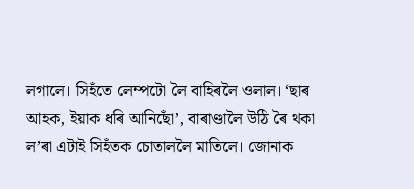লগালে। সিহঁতে লেম্পটো লৈ বাহিৰলৈ ওলাল। ‘ছাৰ আহক, ইয়াক ধৰি আনিছোঁ’, বাৰাণ্ডালৈ উঠি ৰৈ থকা ল’ৰা এটাই সিহঁতক চোতাললৈ মাতিলে। জোনাক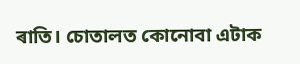ৰাতি। চোতালত কোনোবা এটাক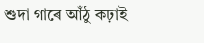শুদা গাৰে আঁঠু কঢ়াই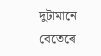দুটামানে বেতেৰে